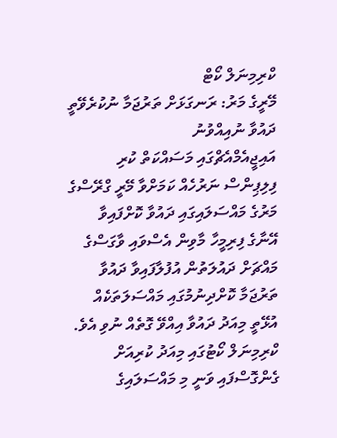ކްރިމިނަލް ކޯޓް
މޭރީގެ މަރު: ރަނގަޅަށް ތަރުޖަމާ ނުކުރެވޭތީ ދައުވާ ނުއިއްވުނު
އައިޖީއެމްއެޗްގައި މަސައްކަތް ކުރި ފިލިޕިންސް ނަރުހެއް ކަމަށްވާ މޭރީ ގްރޭސްގެ މަރުގެ މައްސަލައިގައި ދައުވާ ކޮށްފައިވާ އޭނާގެ ފިރިމީހާ މާވިން އެސްވައި ވާގަސްގެ މައްޗަށް ދައުލަތުން އުފުލާފައިވާ ދައުވާ ތަރުޖަމާ ކޮށްދިނުމުގައި މައްސަލަތަކެއް އުޅޭތީ މިއަދު ދައުވާ އިއްވޭ ގޮތެއް ނުވި އެވެ.
ކްރިމިނަލް ކޯޓުގައި މިއަދު ކުރިއަށް ގެންގޮސްފައި ވަނީ މި މައްސަލައިގެ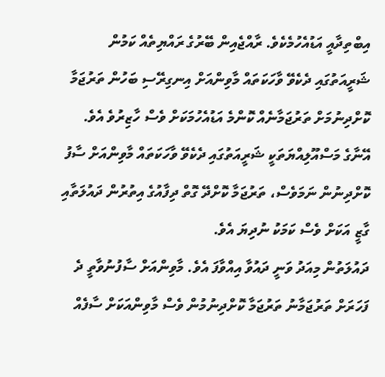އިބްތިދާއީ އަޑުއެހުމެކެވެ. ރާއްޖެއިން ބޭރުގެ ރައްޔިތެއް ކަމުން ޝަރީއަތުގައި ދެކެވޭ ވާހަކަތައް މާވިންއަށް އިނގިރޭސި ބަހުން ތަރުޖަމާ ކޮށްދިނުމަށް ތަރުޖަމާނެއް ކޮންމެ އަޑުއެހުމަކަށް ވެސް ހާޒިރުވެ އެވެ. އޭނާގެ މަސްއޫލިއްޔަތަކީ ޝަރީއަތުގައި ދެކެވޭ ވާހަކަތައް މާވިންއަށް ސާފު ކޮށްދިނުން ނަމަވެސް، ތަރުޖަމާ ކޮށްދޭ ގޮތް ދިފާއުގެ އިތުރުން ދައުލަތާއި ގާޒީ އަކަށް ވެސް ކަމަކު ނުދިޔަ އެވެ.
ދައުލަތުން މިއަދު ވަނީ ދައުވާ އިއްވާފަ އެވެ. މާވިންއަށް ސާފުނުވާތީ ދެ ފަހަރަށް ތަރުޖަމާނު ތަރުޖަމާ ކޮށްދިނުމުން ވެސް މާވިންއަކަށް ސާފެއް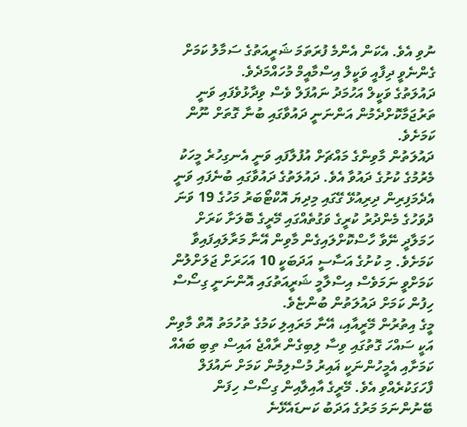ނުވި އެވެ. އެކަން އެންމެ ފުރަތަމަ ޝަރީއަތުގެ ސަމާލު ކަމަށް ގެންނެވީ ދިފާއީ ވަކީލް އިސްމާއީމް މުހައްމަދެވެ.
ދައުލަތުގެ ވަކީލް އަހުމަދު ނައުފަލް ވެސް ވިދާޅުވެފައި ވަނީ ތަރުޖަމާކޮށްދެމުން އަންނަނީ ދައުވާގައި ބުނާ ގޮތަށް ނޫން ކަމަށެވެ.
ދައުލަތުން މާވިންގެ މައްޗަށް އުފުލާފައި ވަނީ އެނގިހުރެ މީހަކު މެރުމުގެ ކުށުގެ ދައުވާ އެވެ. ދައުލަތުގެ ދައުވާގައި ބުނެފައި ވަނީ އެދެމަފިރިން ދިރިއުޅޭ ގޭގައި މިދިޔަ އޮކްޓޯބަރު މަހުގެ 19 ވަނަ ދުވަހުގެ މެންދުރު ކުރީގެ ވަގުތެއްގައި މޭރީގެ ބޮލަށާ ކަރަށް ހަމަލާދީ ނޭވާ ހާސްކޮށްލައިގެން މާވިން އޭނާ މަރާލައިފައިވާ ކަމަށެވެ. މި ކުށުގެ އަސާސީ އަދަބަކީ 10 އަހަރަށް ޖަލަށްލުން ކަމަށްވީ ނަމަވެސް އިސްލާމީ ޝަރީއަތުގައި އޮންނަނީ ގިސޯސް ހިފުން ކަމަށް ދައުލަތުން ބުންޏެވެ.
މީގެ އިތުރުން މޭރީއާއި، އޭނާ މަރައިލި ކަމުގެ ތުހުމަތު އޮތް މާވިން އަކީ ސައްހަ ގޮތުގައި ވިސާ ލިބިގެން ރާއްޖެ އައިސް ތިބި ބައެއް ކަމަށާއި އެމީހުންނަކީ ޣައިރު މުސްލިމުން ކަމަށް ނައުފަލް ފާހަގަކުރެއްވި އެވެ. މޭރީގެ އާއިލާއިން ގިސޯސް ހިފަން ބޭނުންނަމަ މަރުގެ އަދަބު ކަނޑައެޅޭނެ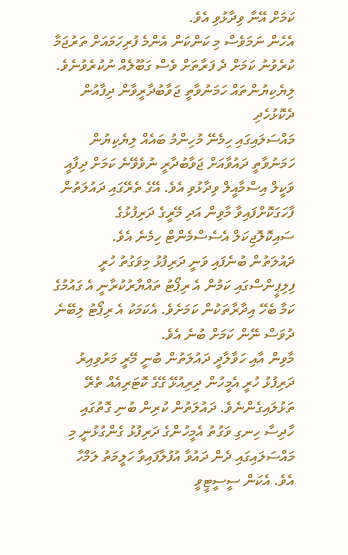ކަމަށް އޭނާ ވިދާޅުވި އެވެ.
އެހެން ނަމަވެސް މި ކަންކަން އެންމެ ފުރިހަމައަށް ތަރުޖަމާ ކުރެވުނު ކަމަށް ދެ ފަރާތަށް ވެސް ގަބޫލެއް ނުކުރެވުނެވެ.
ލިޔެކިޔުންތައް ހަމަނުވާތީ ޖަވާބުދާރީވާން ދިފާއުން ދެކޮޅުހެދި
މައްސަލައިގައި ހިމެނޭ މުހިންމު ބައެއް ލިޔެކިޔުން ހަމަނުވާތީ ދައުވާއަށް ޖަވާބުދާރީ ނުވެވޭނެ ކަމަށް ދިފާއީ ވަކީލް އިސްމާއީލް ވިދާޅުވި އެވެ. އޭގެ ތެރޭގައި ދައުލަތުން ފާހަގަކޮށްފައިވާ މާވިން އަދި މޭރީގެ ދަރިފުޅުގެ ސައިކޮލޮޖިކަލް އެސެސްމެންޓް ހިމެނެ އެވެ.
ދައުލަތުން ބުނެފައި ވަނީ ދަރިފުޅު މިވަގުތު ހުރީ ފިލިޕީންސްގައި ކަމުން އެ ރިޕޯޓު ތައްޔާރުކުރާނީ އެ ގައުމުގެ ކަމާ ބެހޭ އިދާރާތަކުން ކަމަށެވެ. އެކަމަކު އެ ރިޕޯޓު ލިބޭނެ ދުވަސް ނޭން ކަމަށް ބުނެ އެވެ.
މާވިން އާއި ހަވާލާދީ ދައުލަތުން ބުނީ މޭރީ މަރުވިއިރު ދަރިފުޅު ހުރީ އެމީހުން ދިރިއުޅޭ ގޭގެ ކޮޓަރިއެއް ތެރޭ ތަޅުލައިގެންނެވެ. ދައުލަތުން ކުރިން ބުނި ގޮތުގައި ހާދިސާ ހިނގި ވަގުތު އެމީހުންގެ ދަރިފުޅު ގެންގުޅުނީ މި މައްސަލައިގައި ދެން ދައުވާ އުފުލާފައިވާ ހަލީމަތު ލަމްހާ އެވެ. އެކަން ސީސީޓީވީ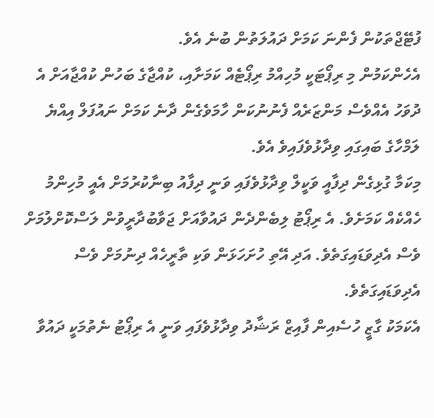ފުޓޭޖްތަކުން ފެންނަ ކަމަށް ދައުލަތުން ބުނެ އެވެ.
އެހެންކަމުން މި ރިޕޯޓަކީ މުހިއްމު ރިޕޯޓެއް ކަމަށާއި، ކުއްޖާގެ ބަހުން ކުއްޖާއަށް އެ ދުވަހު އެއްވެސް މަންޒަރެއް ފެނުނުކަން ހާމަވެގެން ދާނެ ކަމަށް ނައުފަލް އިއްޔެ ލަމްހާގެ ބައިގައި ވިދާޅުވެފައިވެ އެވެ.
މިކަމާ ގުޅިގެން ދިފާއީ ވަކީލް ވިދާޅުވެފައި ވަނީ ދިފާއު ބިނާކުރުމަށް އެއީ މުހިންމު ހެއްކެއް ކަމަށެވެ. އެ ރިޕޯޓު ލިބެންދެން ދައުވާއަށް ޖަވާބުދާރީވުން ލަސްކޮށްލުމަށް ވެސް އެދިވަޑައިގަތެވެ. އަދި އޭތި ހުށަހަޅަން ވަކި ތާރީހެއް ދިނުމަށް ވެސް އެދިވަޑައިގަތެވެ.
އެކަމަކު ގާޒީ ހުސެއިން ފާއިޒް ރަޝާދު ވިދާޅުވެފައި ވަނީ އެ ރިޕޯޓު ނެތުމަކީ ދައުވާ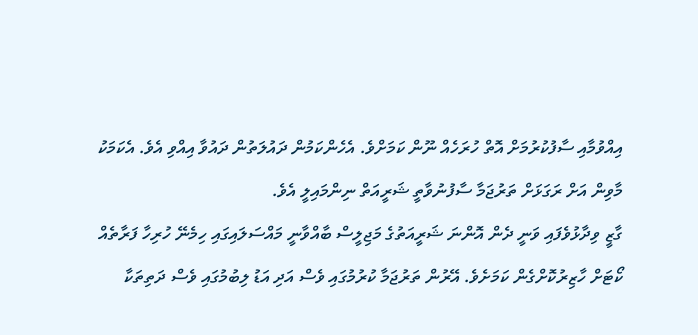އިއްވުމާއި ސާފުކުރުމަށް އޮތް ހުރަހެއް ނޫން ކަމަށްވެ. އެހެންކަމުން ދައުލަތުން ދައުވާ އިއްވި އެވެ. އެކަމަކު މާވިން އަށް ރަގަޅަށް ތަރުޖަމާ ސާފުނުވާތީ ޝަރީއަތް ނިންމައިލީ އެވެ.
ގާޒީ ވިދާޅުވެފައި ވަނީ ދެން އޮންނަ ޝަރީއަތުގެ މަޖިލީސް ބާއްވާނީ މައްސަލައިގައި ހިމެނޭ ހުރިހާ ފަރާތެއް ކޯޓަށް ހާޒިރުކޮށްގެން ކަމަށެވެ. އޭރުން ތަރުޖަމާ ކުރުމުގައި ވެސް އަދި އަޑު ލިބުމުގައި ވެސް ދަތިތަކާ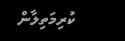ކުރިމަތިލާން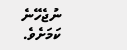ނުޖެހޭނެ ކަމަށެވެ.